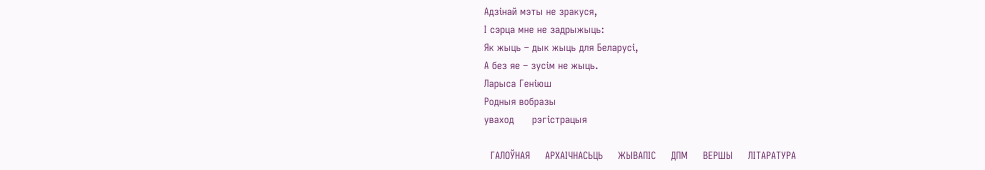Адзінай мэты не зракуся,
І сэрца мне не задрыжыць:
Як жыць – дык жыць для Беларусі,
А без яе – зусім не жыць.
Ларыса Геніюш
Родныя вобразы
уваход      рэгiстрацыя

  ГАЛОЎНАЯ     АРХАІЧНАСЬЦЬ     ЖЫВАПІС     ДПМ     ВЕРШЫ     ЛІТАРАТУРА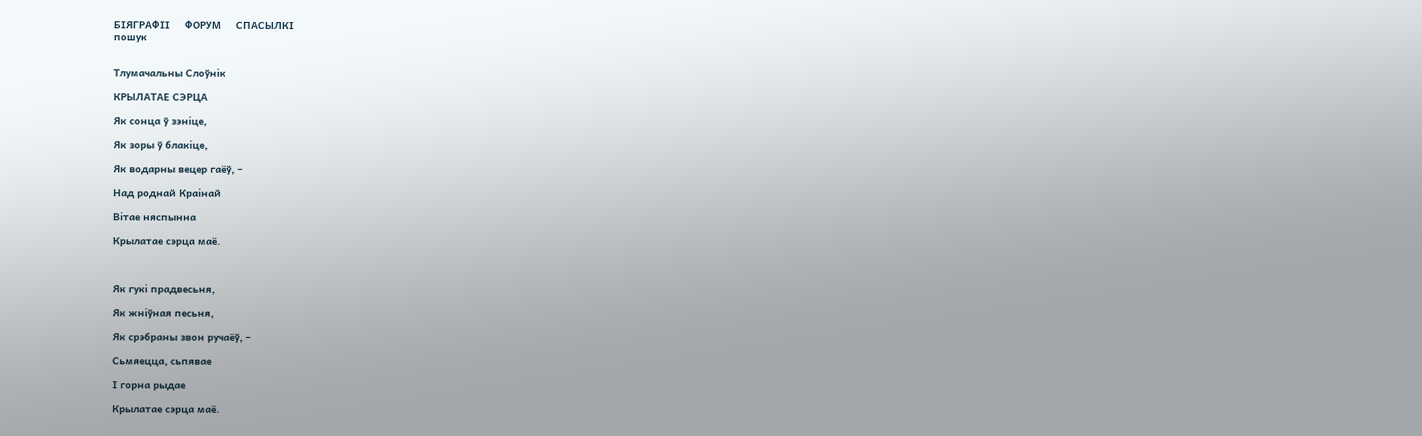БІЯГРАФІІ     ФОРУМ     СПАСЫЛКІ
пошук


Тлумачальны Слоўнік

КРЫЛАТАЕ СЭРЦА

Як сонца ў зэніце,

Як зоры ў блакіце,

Як водарны вецер гаёў, –

Над роднай Краінай

Вітае няспынна

Крылатае сэрца маё.



Як гукі прадвесьня,

Як жніўная песьня,

Як срэбраны звон ручаёў, –

Сьмяецца, сьпявае

І горна рыдае

Крылатае сэрца маё.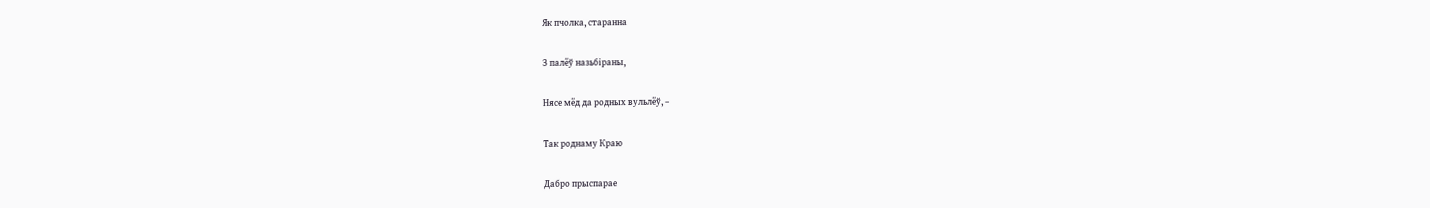Як пчолка, старанна

З палёў назьбіраны,

Нясе мёд да родных вульлёў, –

Так роднаму Краю

Дабро прыспарае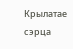Крылатае сэрца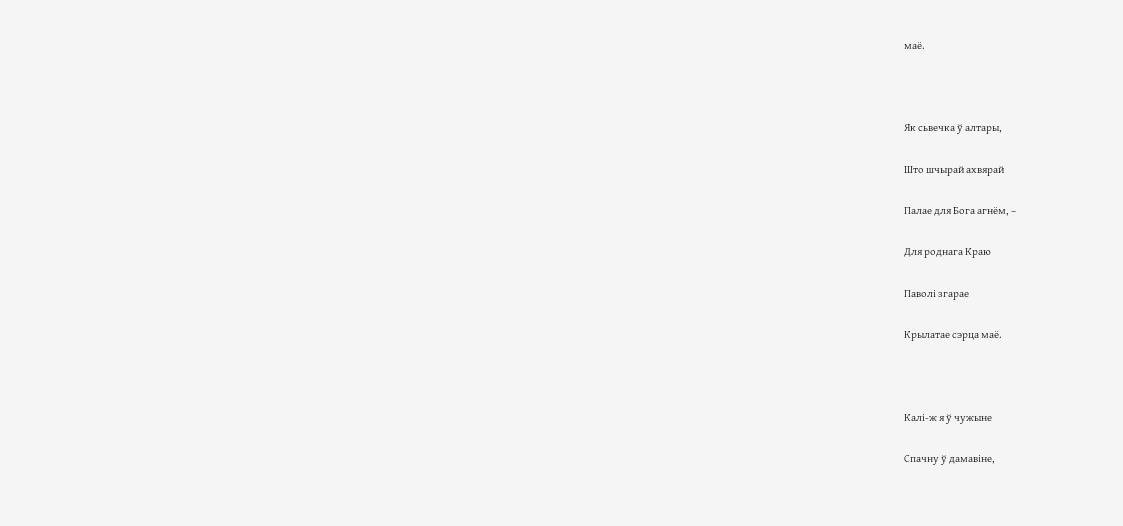маё.



Як сьвечка ў алтары,

Што шчырай ахвярай

Палае для Бога агнём, –

Для роднага Краю

Паволі згарае

Крылатае сэрца маё.



Калі-ж я ў чужыне

Спачну ў дамавіне,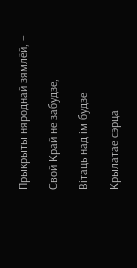Прыкрыты няроднай зямлёй, –

Свой Край не забудзе,

Вітаць над ім будзе

Крылатае сэрца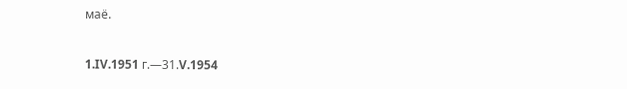маё.


1.IV.1951 г.—31.V.1954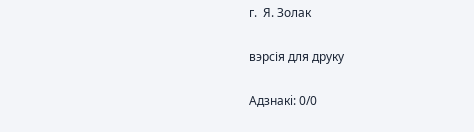г.  Я. Золак

вэрсія для друку

Адзнакi: 0/0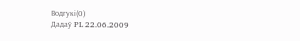Водгукі(0)
Дадаў PL 22.06.2009